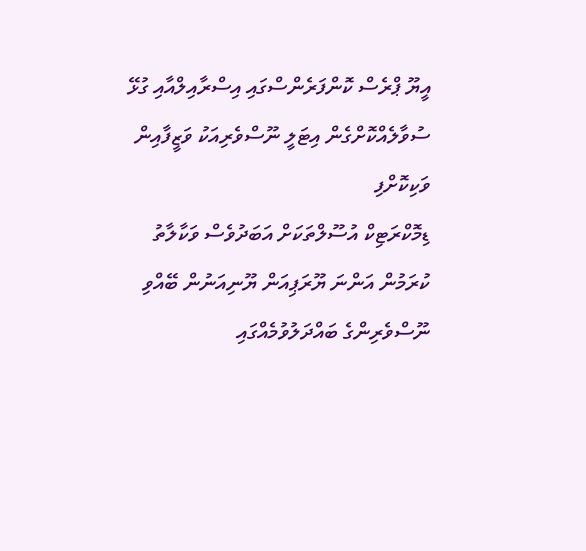އީޔޫ ޕްރެސް ކޮންފަރެންސްގައި އިސްރާއިލްއާއި ގުޅޭ ސުވާލެއްކޮށްގެން އިޓަލީ ނޫސްވެރިއަކު ވަޒީފާއިން ވަކިކޮށްފި
ޑިމޮކްރަޓިކް އުސޫލްތަކަށް އަބަދުވެސް ވަކާލާތު ކުރަމުން އަންނަ ޔޫރަޕިއަން ޔޫނިއަނުން ބޭއްވި ނޫސްވެރިންގެ ބައްދަލުވުމެއްގައި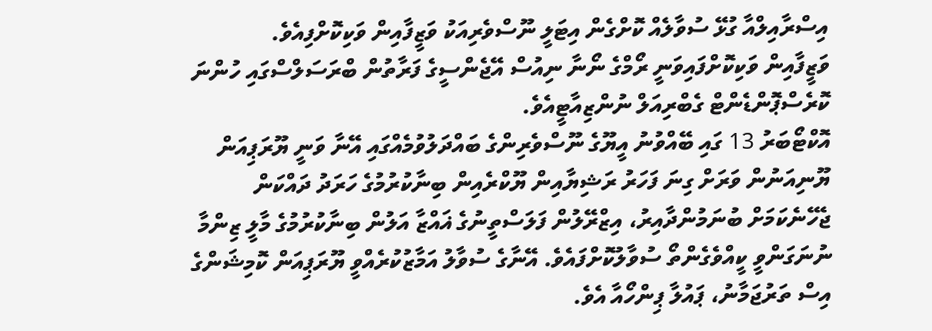އިސްރާއިލްއާ ގުޅޭ ސުވާލެއް ކޮށްގެން އިޓަލީ ނޫސްވެރިއަކު ވަޒީފާއިން ވަކިކޮށްފިއެވެ.
ވަޒީފާއިން ވަކިކޮށްފައިވަނީ ރޯމްގެ ނޯނާ ނިއުސް އޭޖެންސީގެ ފަރާތުން ބްރަސަލްސްގައި ހުންނަ ކޮރެސްޕޮންޑެންޓް ގެބްރިއަލް ނުންޒިއާޓީއެވެ.
އޮކްޓޯބަރު 13 ގައި ބޭއްވުނު އީޔޫގެ ނޫސްވެރިންގެ ބައްދަލުވުމެއްގައި އޭނާ ވަނީ ޔޫރަޕިއަން ޔޫނިއަނުން ވަރަށް ގިނަ ފަހަރު ރަޝިޔާއިން ޔޫކްރެއިން ބިނާކުރުމުގެ ހަރަދު ދައްކަން ޖެހޭނެކަމަށް ބުނަމުންދާއިރު، އިޒްރޭލުން ފަލަސްތީނުގެ ޣައްޒާ އަލުން ބިނާކުރުމުގެ މާލީ ޒިންމާ ނުނަގަންވީ ކީއްވެގެންތޯ ސުވާލުކޮށްފައެވެ. އޭނާގެ ސުވާލު އަމާޒުކުރެއްވީ ޔޫރަޕިއަން ކޮމިޝަންގެ އިސް ތަރުޖަމާނު، ޕައުލާ ޕިންހޯއާ އެވެ.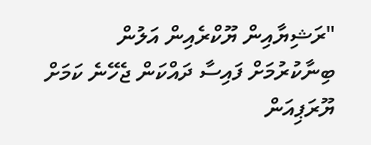"ރަޝިޔާއިން ޔޫކްރެއިން އަލުން ބިނާކުރުމަށް ފައިސާ ދައްކަން ޖެހޭނެ ކަމަށް ޔޫރަޕިއަން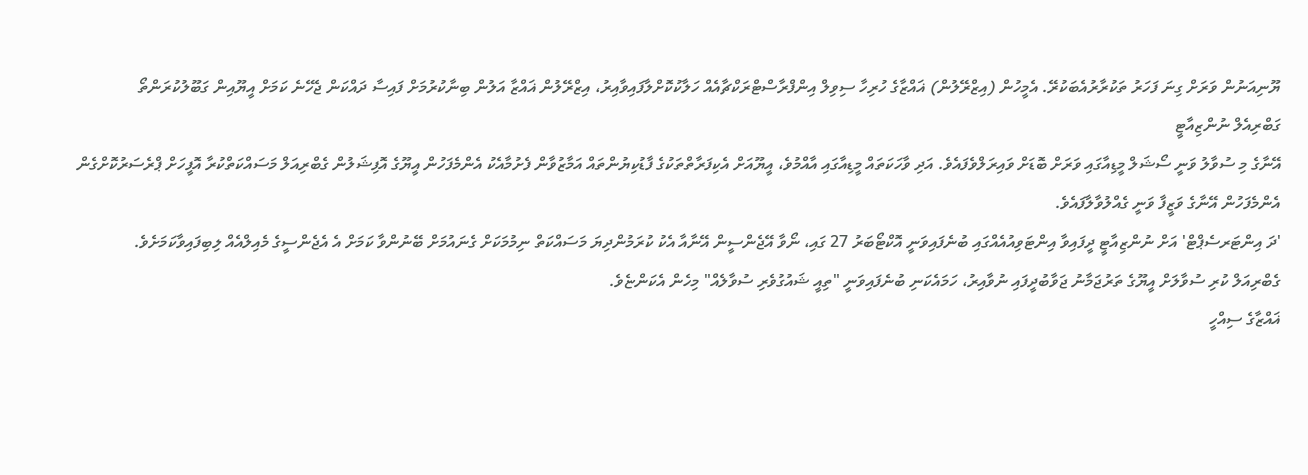ޔޫނިއަނުން ވަރަށް ގިނަ ފަހަރު ތަކުރާރުއެބަކުރޭ. އެމީހުން (އިޒްރޭލުން) ޣައްޒާގެ ހުރިހާ ސިވިލް އިންފްރާސްޓްރަކްޗާއެއް ހަލާކުކޮށްލާފައިވާއިރު، އިޒްރޭލުން ޣައްޒާ އަލުން ބިނާކުރުމަށް ފައިސާ ދައްކަން ޖެހޭނެ ކަމަށް އީޔޫއިން ގަބޫލުކުރަންތޯ
ގަބްރިއެލް ނުންޒިއާޓީ
އޭނާގެ މި ސުވާލު ވަނީ ސޯޝަލް މީޑިއާގައި ވަރަށް ބޮޑަށް ވައިރަލްވެފައެވެ. އަދި ވާހަކަތައް މީޑިއާގައި އާއްމުވެ، އީޔޫއަށް އެކިފަރާތްތަކުގެ ފާޑުކިޔުންތައް އަމާޒުވާން ފެށުމާއެކު އެންމެފަހުން އީޔޫގެ އޮފިޝަލުން ގެބްރިއަލް މަސައްކަތްކުރާ އޮފީހަށް ޕްރެސަރުކޮށްގެން އެންމެފަހުން އޭނާގެ ވަޒީފާ ވަނީ ގެއްލުވާލާފައެވެ.
'ދަ އިންޓަރސެޕްޓް' އަށް ނުންޒިއާޓީ ދީފައިވާ އިންޓަވިއުއެއްގައި ބުނެފައިވަނީ އޮކްޓޯބަރު 27 ގައި، ނޯވާ އޭޖެންސީން އޭނާއާ އެކު ކުރަމުންދިޔަ މަސައްކަތް ނިމުމަކަށް ގެނައުމަށް ބޭނުންވާ ކަމަށް އެ އެޖެންސީގެ މެއިލްއެއް ލިބިފައިވާކަމަށެވެ.
ގެބްރިއަލް ކުރި ސުވާލަށް އީޔޫގެ ތަރުޖަމާނު ޖަވާބުދީފައި ނުވާއިރު، ހަމައެކަނި ބުނެފައިވަނީ "ތިއީ ޝައުގުވެރި ސުވާލެއް" މިހެން އެކަންޏެވެ.
ޣައްޒާގެ ސިއްހީ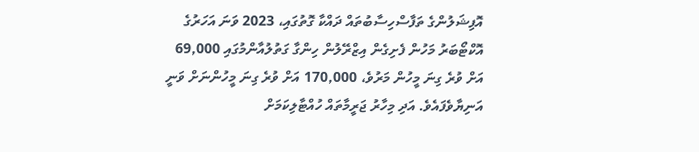އޮފިޝަލުންގެ ތަފާސްހިސާބުތައް ދައްކާ ގޮތުގައި، 2023 ވަނަ އަހަރުގެ އޮކްޓޯބަރު މަހުން ފެށިގެން އިޒްރޭލުން ހިންގާ ގަތުލުއާންމުގައި 69,000 އަށް ވުރެ ގިނަ މީހުން މަރުވެ، 170,000 އަށް ވުރެ ގިނަ މީހުންނަށް ވަނީ އަނިޔާވެފައެވެ. އަދި މިހާރު ޖަރީމާތައް ހުއްޓާލިކަމަށް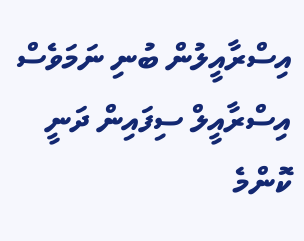އިސްރާއީލުން ބުނި ނަމަވެސް އިސްރާއީލް ސިފައިން ދަނީ ކޮންމެ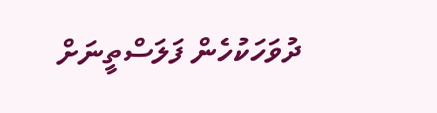ދުވަހަކުހެން ފަލަސްތީނަށް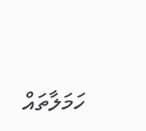ހަމަލާތައް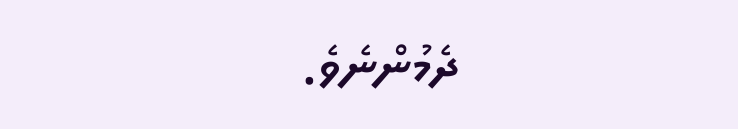ދެމުންނެވެ.